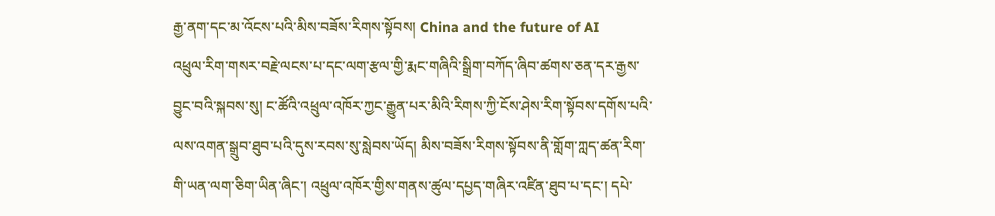རྒྱ་ནག་དང་མ་འོངས་པའི་མིས་བཟོས་རིགས་སྟོབས། China and the future of AI
འཕྲུལ་རིག་གསར་བརྗེ་ལངས་པ་དང་ལག་རྩལ་གྱི་རྨང་གཞིའི་སྒྲིག་བཀོད་ཞིབ་ཚགས་ཅན་དར་རྒྱས་བྱུང་བའི་སྐབས་སུ། ང་ཚོའི་འཕྲུལ་འཁོར་ཀྱང་རྒྱུན་པར་མིའི་རིགས་ཀྱི་ངོས་ཤེས་རིག་སྟོབས་དགོས་པའི་ལས་འགན་སྒྲུབ་ཐུབ་པའི་དུས་རབས་སུ་སླེབས་ཡོད། མིས་བཟོས་རིགས་སྟོབས་ནི་གློག་ཀླད་ཚན་རིག་གི་ཡན་ལག་ཅིག་ཡིན་ཞིང་། འཕྲུལ་འཁོར་གྱིས་གནས་ཚུལ་དཔྱད་གཞིར་འཛིན་ཐུབ་པ་དང་། དཔེ་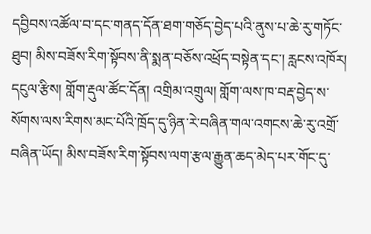དབྱིབས་འཚོལ་བ་དང་གནད་དོན་ཐག་གཅོད་བྱེད་པའི་ནུས་པ་ཆེ་རུ་གཏོང་ཐུབ། མིས་བཟོས་རིག་སྟོབས་ནི་སྨན་བཅོས་འཕྲོད་བསྟེན་དང་། རླངས་འཁོར། དངུལ་རྩིས། གློག་རྡུལ་ཚོང་དོན། འགྲིམ་འགྲུལ། གློག་ལས་ཁ་བརྡ་བྱེད་ས་སོགས་ལས་རིགས་མང་པོའི་ཁྲོད་དུ་ཉིན་རེ་བཞིན་གལ་འགངས་ཆེ་རུ་འགྲོ་བཞིན་ཡོད། མིས་བཟོས་རིག་སྟོབས་ལག་རྩལ་རྒྱུན་ཆད་མེད་པར་གོང་དུ་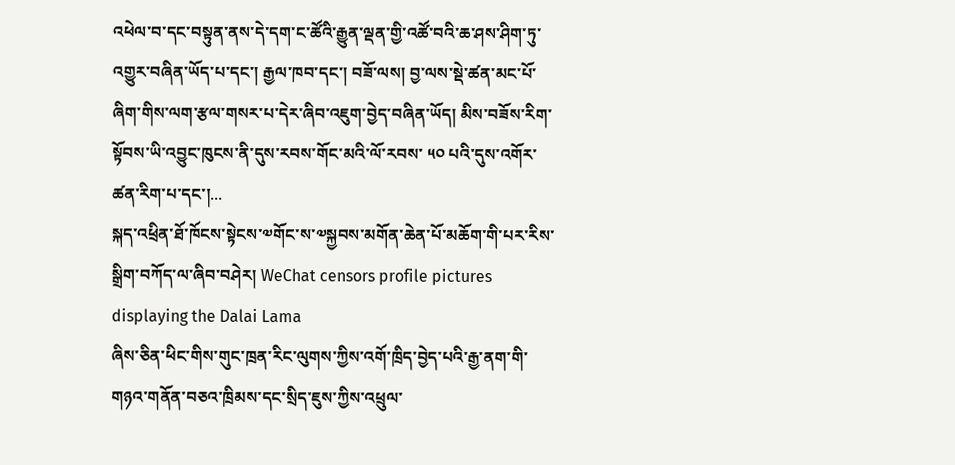འཕེལ་བ་དང་བསྟུན་ནས་དེ་དག་ང་ཚོའི་རྒྱུན་ལྡན་གྱི་འཚོ་བའི་ཆ་ཤས་ཤིག་ཏུ་འགྱུར་བཞིན་ཡོད་པ་དང་། རྒྱལ་ཁབ་དང་། བཟོ་ལས། བྱ་ལས་སྡེ་ཚན་མང་པོ་ཞིག་གིས་ལག་རྩལ་གསར་པ་དེར་ཞིབ་འཇུག་བྱེད་བཞིན་ཡོད། མིས་བཟོས་རིག་སྟོབས་ཡི་འབྱུང་ཁུངས་ནི་དུས་རབས་གོང་མའི་ལོ་རབས་ ༥༠ པའི་དུས་འགོར་ཚན་རིག་པ་དང་།...
སྐད་འཕྲིན་ཐོ་ཁོངས་སྟེངས་༧གོང་ས་༧སྐྱབས་མགོན་ཆེན་པོ་མཆོག་གི་པར་རིས་སྒྲིག་བཀོད་ལ་ཞིབ་བཤེར། WeChat censors profile pictures displaying the Dalai Lama
ཞིས་ཅིན་ཕིང་གིས་གུང་ཁྲན་རིང་ལུགས་ཀྱིས་འགོ་ཁྲིད་བྱེད་པའི་རྒྱ་ནག་གི་གཉའ་གནོན་བཅའ་ཁྲིམས་དང་སྲིད་ཇུས་ཀྱིས་འཕྲུལ་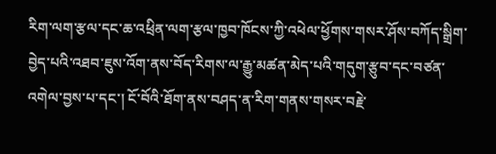རིག་ལག་རྩལ་དང་ཆ་འཕྲིན་ལག་རྩལ་ཁྱབ་ཁོངས་ཀྱི་འཕེལ་ཕྱོགས་གསར་ཤོས་བཀོད་སྒྲིག་བྱེད་པའི་འཐབ་ཇུས་འོག་ནས་བོད་རིགས་ལ་རྒྱུ་མཚན་མེད་པའི་གདུག་རྩུབ་དང་བཙན་འགེལ་བྱས་པ་དང་། ངོ་བོའི་ཐོག་ནས་བཤད་ན་རིག་གནས་གསར་བརྗེ་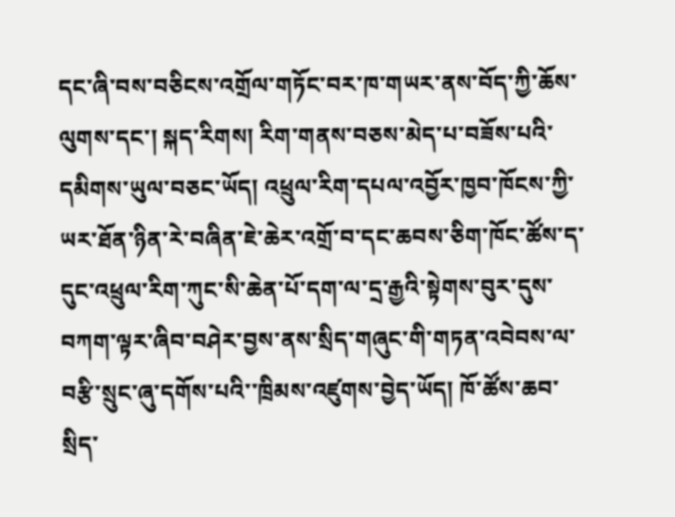དང་ཞི་བས་བཅིངས་འགྲོལ་གཏོང་བར་ཁ་གཡར་ནས་བོད་ཀྱི་ཆོས་ལུགས་དང་། སྐད་རིགས། རིག་གནས་བཅས་མེད་པ་བཟོས་པའི་དམིགས་ཡུལ་བཅང་ཡོད། འཕྲུལ་རིག་དཔལ་འབྱོར་ཁྱབ་ཁོངས་ཀྱི་ཡར་ཐོན་ཉིན་རེ་བཞིན་ཇེ་ཆེར་འགྲོ་བ་དང་ཆབས་ཅིག་ཁོང་ཚོས་ད་དུང་འཕྲུལ་རིག་ཀུང་སི་ཆེན་པོ་དག་ལ་དྲ་རྒྱའི་སྟེགས་བུར་དུས་བཀག་ལྟར་ཞིབ་བཤེར་བྱས་ནས་སྲིད་གཞུང་གི་གཏན་འབེབས་ལ་བརྩི་སྲུང་ཞུ་དགོས་པའི་་ཁྲིམས་འཛུགས་བྱེད་ཡོད། ཁོ་ཚོས་ཆབ་སྲིད་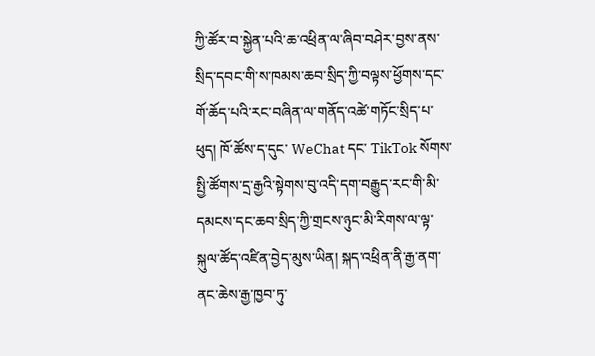ཀྱི་ཚོར་བ་སྐྱེན་པའི་ཆ་འཕྲིན་ལ་ཞིབ་བཤེར་བྱས་ནས་སྲིད་དབང་གི་ས་ཁམས་ཆབ་སྲིད་ཀྱི་བལྟས་ཕྱོགས་དང་གོ་ཆོད་པའི་རང་བཞིན་ལ་གནོད་འཚེ་གཏོང་སྲིད་པ་ཕུད། ཁོ་ཚོས་ད་དུང་ WeChat དང་ TikTok སོགས་སྤྱི་ཚོགས་དྲ་རྒྱའི་སྟེགས་བུ་འདི་དག་བརྒྱུད་རང་གི་མི་དམངས་དང་ཆབ་སྲིད་ཀྱི་གྲངས་ཉུང་མི་རིགས་ལ་ལྟ་སྐུལ་ཚོད་འཛིན་བྱེད་མུས་ཡིན། སྐད་འཕྲིན་ནི་རྒྱ་ནག་ནང་ཆེས་རྒྱ་ཁྱབ་ཏུ་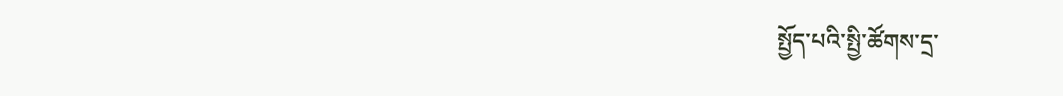སྤྱོད་པའི་སྤྱི་ཚོགས་དྲ་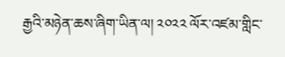རྒྱའི་མཉེན་ཆས་ཞིག་ཡིན་ལ། ༢༠༢༢ ལོར་འཛམ་གླིང་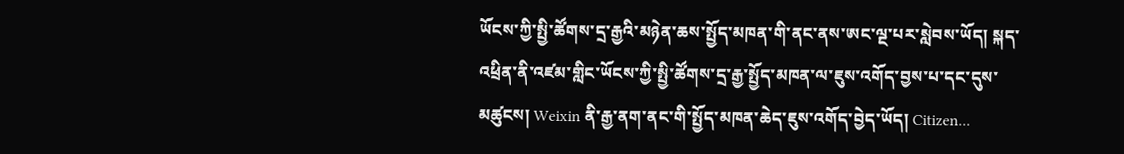ཡོངས་ཀྱི་སྤྱི་ཚོགས་དྲ་རྒྱའི་མཉེན་ཆས་སྤྱོད་མཁན་གི་ནང་ནས་ཨང་ལྔ་པར་སླེབས་ཡོད། སྐད་འཕྲིན་ནི་འཛམ་གླིང་ཡོངས་ཀྱི་སྤྱི་ཚོགས་དྲ་རྒྱ་སྤྱོད་མཁན་ལ་ཇུས་འགོད་བྱས་པ་དང་དུས་མཚུངས། Weixin ནི་རྒྱ་ནག་ནང་གི་སྤྱོད་མཁན་ཆེད་ཇུས་འགོད་བྱེད་ཡོད། Citizen...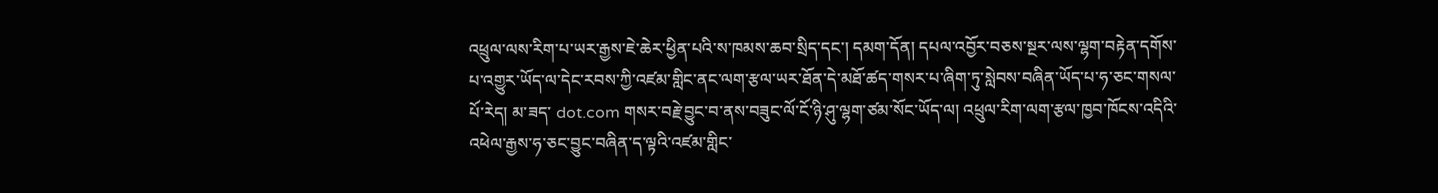འཕྲུལ་ལས་རིག་པ་ཡར་རྒྱས་ཇེ་ཆེར་ཕྱིན་པའི་ས་ཁམས་ཆབ་སྲིད་དང་། དམག་དོན། དཔལ་འབྱོར་བཅས་སྔར་ལས་ལྷག་བརྟེན་དགོས་པ་འགྱུར་ཡོད་ལ་དེང་རབས་ཀྱི་འཛམ་གླིང་ནང་ལག་རྩལ་ཡར་ཐོན་དེ་མཐོ་ཚད་གསར་པ་ཞིག་ཏུ་སླེབས་བཞིན་ཡོད་པ་ཧ་ཅང་གསལ་པོ་རེད། མ་ཟད་ dot.com གསར་བརྗེ་བྱུང་བ་ནས་བཟུང་ལོ་ངོ་ཉི་ཤུ་ལྷག་ཙམ་སོང་ཡོད་ལ། འཕྲུལ་རིག་ལག་རྩལ་ཁྱབ་ཁོངས་འདིའི་འཕེལ་རྒྱས་ཧ་ཅང་བྱུང་བཞིན་ད་ལྟའི་འཛམ་གླིང་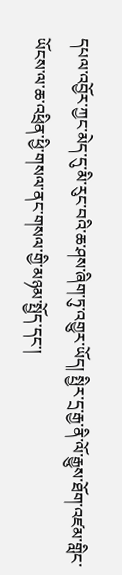དཔལ་འབྱོར་ཀྱང་མེད་དུ་མི་རུང་བའི་ཆ་ཤས་ཞིག་ཏུ་འགྱུར་ཡོད། སྤྱིར་དྲ་རྒྱ་ནི་ལོ་རྒྱུས་ཐོག་འཛམ་གླིང་ཡོངས་ལ་ཆ་འཕྲིན་ཕྱི་གསལ་ནང་གསལ་གྱི་མཉམ་སྤྱོད་དང་།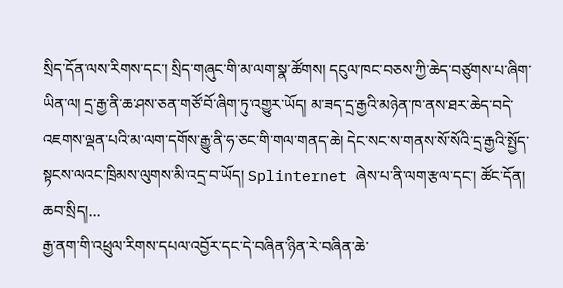སྲིད་དོན་ལས་རིགས་དང་། སྲིད་གཞུང་གི་མ་ལག་སྣ་ཚོགས། དངུལ་ཁང་བཅས་ཀྱི་ཆེད་བཙུགས་པ་ཞིག་ཡིན་ལ། དྲ་རྒྱ་ནི་ཆ་ཤས་ཅན་གཙོ་བོ་ཞིག་ཏུ་འགྱུར་ཡོད། མ་ཟད་དྲ་རྒྱའི་མཉེན་ཁ་ནས་ཐར་ཆེད་བདེ་འཇགས་ལྡན་པའི་མ་ལག་དགོས་རྒྱུ་ནི་ཧ་ཅང་གི་གལ་གནད་ཆེ། དེང་སང་ས་གནས་སོ་སོའི་དྲ་རྒྱའི་སྤྱོད་སྟངས་ལའང་ཁྲིམས་ལུགས་མི་འདྲ་བ་ཡོད། Splinternet ཞེས་པ་ནི་ལག་རྩལ་དང་། ཚོང་དོན། ཆབ་སྲིད།...
རྒྱ་ནག་གི་འཕྲུལ་རིགས་དཔལ་འབྱོར་དང་དེ་བཞིན་ཉིན་རེ་བཞིན་ཆེ་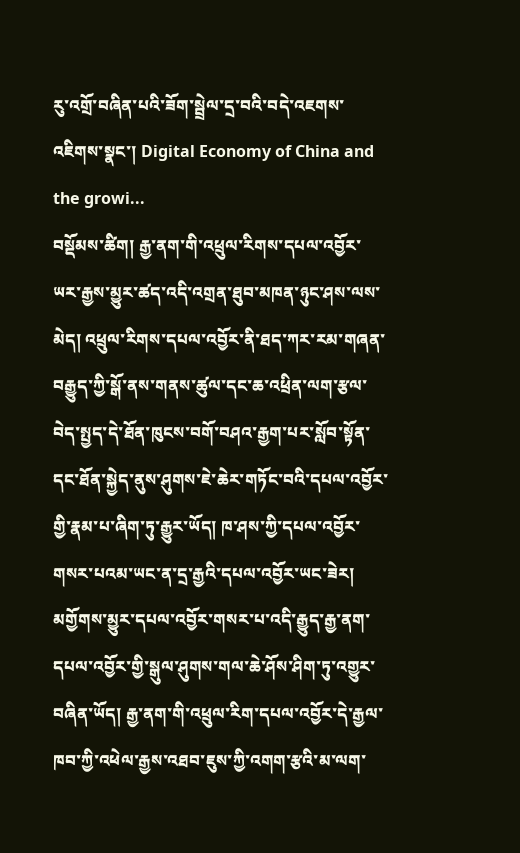རུ་འགྲོ་བཞིན་པའི་ཟོག་སྦྲེལ་དྲ་བའི་བདེ་འཇགས་འཇིགས་སྣང་། Digital Economy of China and the growi...
བསྡོམས་ཚིག། རྒྱ་ནག་གི་འཕྲུལ་རིགས་དཔལ་འབྱོར་ཡར་རྒྱས་མྱུར་ཚད་འདི་འགྲན་ཐུབ་མཁན་ཉུང་ཤས་ལས་མེད། འཕྲུལ་རིགས་དཔལ་འབྱོར་ནི་ཐད་ཀར་རམ་གཞན་བརྒྱུད་ཀྱི་སྒོ་ནས་གནས་ཚུལ་དང་ཆ་འཕྲིན་ལག་རྩལ་བེད་སྤྱད་དེ་ཐོན་ཁུངས་བགོ་བཤའ་རྒྱག་པར་སློབ་སྟོན་དང་ཐོན་སྐྱེད་ནུས་ཤུགས་ཇེ་ཆེར་གཏོང་བའི་དཔལ་འབྱོར་གྱི་རྣམ་པ་ཞིག་ཏུ་རྒྱུར་ཡོད། ཁ་ཤས་ཀྱི་དཔལ་འབྱོར་གསར་པའམ་ཡང་ན་དྲ་རྒྱའི་དཔལ་འབྱོར་ཡང་ཟེར། མགྱོགས་མྱུར་དཔལ་འབྱོར་གསར་པ་འདི་རྒྱུད་རྒྱ་ནག་དཔལ་འབྱོར་གྱི་སྒུལ་ཤུགས་གལ་ཆེ་ཤོས་ཤིག་ཏུ་འགྱུར་བཞིན་ཡོད། རྒྱ་ནག་གི་འཕྲུལ་རིག་དཔལ་འབྱོར་དེ་རྒྱལ་ཁབ་ཀྱི་འཕེལ་རྒྱས་འཐབ་ཇུས་ཀྱི་འགག་རྩའི་མ་ལག་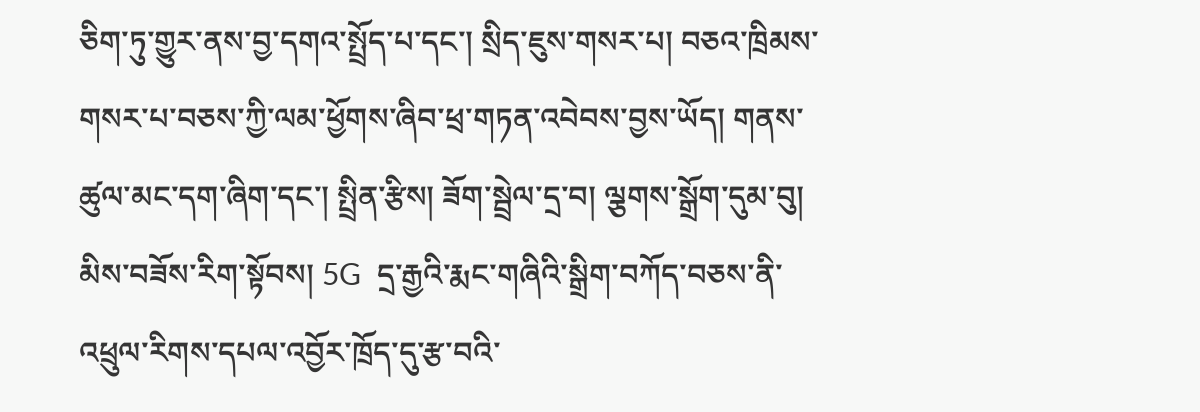ཅིག་ཏུ་གྱུར་ནས་བྱ་དགའ་སྤྲོད་པ་དང་། སྲིད་ཇུས་གསར་པ། བཅའ་ཁྲིམས་གསར་པ་བཅས་ཀྱི་ལམ་ཕྱོགས་ཞིབ་ཕྲ་གཏན་འབེབས་བྱས་ཡོད། གནས་ཚུལ་མང་དག་ཞིག་དང་། སྤྲིན་རྩིས། ཟོག་སྦྲེལ་དྲ་བ། ལྕགས་སྒྲོག་དུམ་བུ། མིས་བཟོས་རིག་སྟོབས། 5G  དྲ་རྒྱའི་རྨང་གཞིའི་སྒྲིག་བཀོད་བཅས་ནི་འཕྲུལ་རིགས་དཔལ་འབྱོར་ཁྲོད་དུ་རྩ་བའི་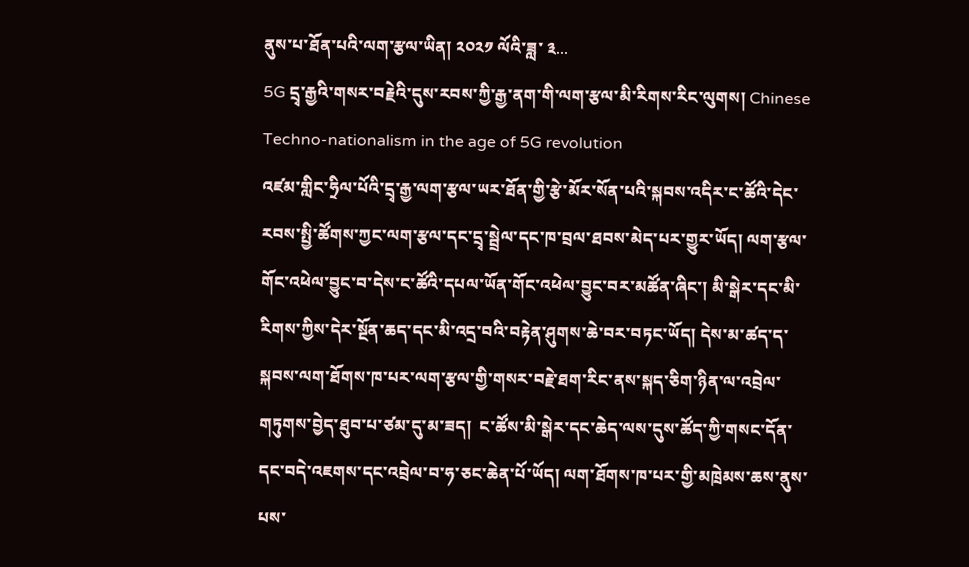ནུས་པ་ཐོན་པའི་ལག་རྩལ་ཡིན། ༢༠༢༡ ལོའི་ཟླ་ ༣...
5G དྲྭ་རྒྱའི་གསར་བརྗེའི་དུས་རབས་ཀྱི་རྒྱ་ནག་གི་ལག་རྩལ་མི་རིགས་རིང་ལུགས། Chinese Techno-nationalism in the age of 5G revolution
འཛམ་གླིང་ཧྲིལ་པོའི་དྲྭ་རྒྱ་ལག་རྩལ་ཡར་ཐོན་གྱི་རྩེ་མོར་སོན་པའི་སྐབས་འདིར་ང་ཚོའི་དེང་རབས་སྤྱི་ཚོགས་ཀྱང་ལག་རྩལ་དང་དྲྭ་སྦྲེལ་དང་ཁ་བྲལ་ཐབས་མེད་པར་གྱུར་ཡོད། ལག་རྩལ་གོང་འཕེལ་བྱུང་བ་དེས་ང་ཚོའི་དཔལ་ཡོན་གོང་འཕེལ་བྱུང་བར་མཚོན་ཞིང་། མི་སྒེར་དང་མི་རིགས་ཀྱིས་དེར་སྔོན་ཆད་དང་མི་འདྲ་བའི་བརྟེན་ཤུགས་ཆེ་བར་བཏང་ཡོད། དེས་མ་ཚད་ད་སྐབས་ལག་ཐོགས་ཁ་པར་ལག་རྩལ་གྱི་གསར་བརྗེ་ཐག་རིང་ནས་སྐད་ཅིག་ཉིན་ལ་འབྲེལ་གཏུགས་བྱེད་ཐུབ་པ་ཙམ་དུ་མ་ཟད།  ང་ཚོས་མི་སྒེར་དང་ཆེད་ལས་དུས་ཚོད་ཀྱི་གསང་དོན་དང་བདེ་འཇགས་དང་འབྲེལ་བ་ཧ་ཅང་ཆེན་པོ་ཡོད། ལག་ཐོགས་ཁ་པར་གྱི་མཁྲེམས་ཆས་ནུས་པས་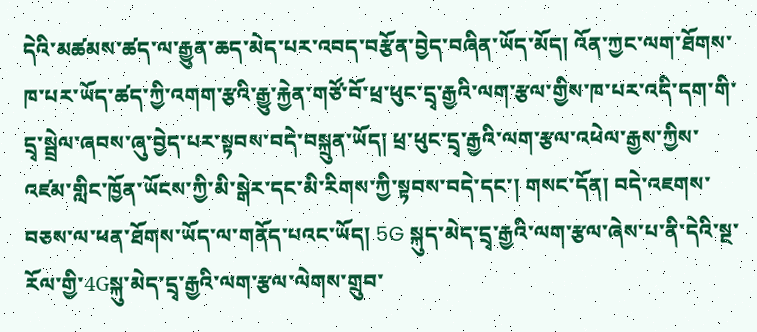དེའི་མཚམས་ཚད་ལ་རྒྱུན་ཆད་མེད་པར་འབད་བརྩོན་བྱེད་བཞིན་ཡོད་མོད། འོན་ཀྱང་ལག་ཐོགས་ཁ་པར་ཡོད་ཚད་ཀྱི་འགག་རྩའི་རྒྱུ་རྐྱེན་གཙོ་བོ་ཕྲ་ཕུང་དྲྭ་རྒྱའི་ལག་རྩལ་གྱིས་ཁ་པར་འདི་དག་གི་དྲྭ་སྦྲེལ་ཞབས་ཞུ་བྱེད་པར་སྟབས་བདེ་བསྐྲུན་ཡོད། ཕྲ་ཕུང་དྲྭ་རྒྱའི་ལག་རྩལ་འཕེལ་རྒྱས་ཀྱིས་འཛམ་གླིང་ཁྱོན་ཡོངས་ཀྱི་མི་སྒེར་དང་མི་རིགས་ཀྱི་སྟབས་བདེ་དང་། གསང་དོན། བདེ་འཇགས་བཅས་ལ་ཕན་ཐོགས་ཡོད་ལ་གནོད་པའང་ཡོད། 5G སྐུད་མེད་དྲྭ་རྒྱའི་ལག་རྩལ་ཞེས་པ་ནི་དེའི་སྔ་རོལ་གྱི་4Gསྐུ་མེད་དྲྭ་རྒྱའི་ལག་རྩལ་ལེགས་གྲུབ་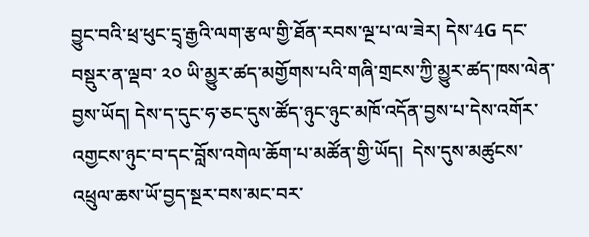བྱུང་བའི་ཕྲ་ཕུང་དྲྭ་རྒྱའི་ལག་རྩལ་གྱི་ཐོན་རབས་ལྔ་པ་ལ་ཟེར། དེས་4G དང་བསྡུར་ན་ལྡབ་ ༢༠ ཡི་མྱུར་ཚད་མགྱོགས་པའི་གཞི་གྲངས་ཀྱི་མྱུར་ཚད་ཁས་ལེན་བྱས་ཡོད། དེས་ད་དུང་ཧ་ཅང་དུས་ཚོད་ཉུང་ཉུང་མཁོ་འདོན་བྱས་པ་དེས་འགོར་འགྱངས་ཉུང་བ་དང་བློས་འགེལ་ཆོག་པ་མཚོན་གྱི་ཡོད།  དེས་དུས་མཚུངས་འཕྲུལ་ཆས་ཡོ་བྱད་སྔར་བས་མང་བར་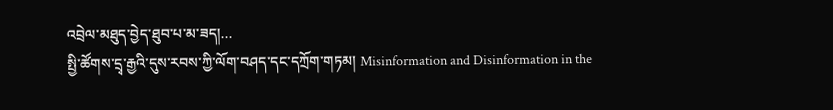འབྲེལ་མཐུད་བྱེད་ཐུབ་པ་མ་ཟད།...
སྤྱི་ཚོགས་དྲྭ་རྒྱའི་དུས་རབས་ཀྱི་ལོག་བཤད་དང་དཀྲོག་གཏམ། Misinformation and Disinformation in the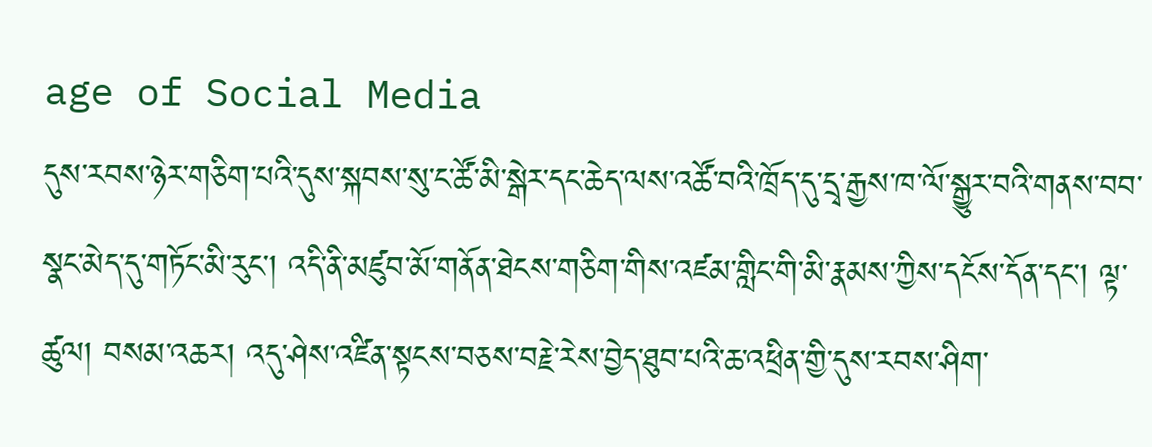age of Social Media
དུས་རབས་ཉེར་གཅིག་པའི་དུས་སྐབས་སུ་ང་ཚོ་མི་སྒེར་དང་ཆེད་ལས་འཚོ་བའི་ཁྲོད་དུ་དྲྭ་རྒྱས་ཁ་ལོ་སྒྱུར་བའི་གནས་བབ་སྣང་མེད་དུ་གཏོང་མི་རུང་། འདི་ནི་མཛུབ་མོ་གནོན་ཐེངས་གཅིག་གིས་འཛམ་གླིང་གི་མི་རྣམས་ཀྱིས་དངོས་དོན་དང་། ལྟ་ཚུལ། བསམ་འཆར། འདུ་ཤེས་འཛིན་སྟངས་བཅས་བརྗེ་རེས་བྱེད་ཐུབ་པའི་ཆ་འཕྲིན་གྱི་དུས་རབས་ཤིག་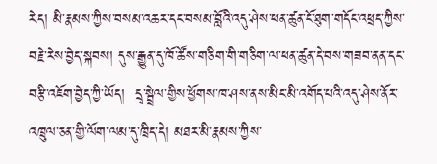རེད། མི་རྣམས་ཀྱིས་བསམ་འཆར་དང་བསམ་བློའི་འདུ་ཤེས་ཕན་ཚུན་ངོ་ཐུག་གདོང་འཕྲད་ཀྱིས་བརྗེ་རེས་བྱེད་སྐབས། དུས་རྒྱུན་དུ་ཁོ་ཚོས་གཅིག་གི་གཅིག་ལ་ཕན་ཚུན་དེ་བས་གཟབ་ནན་དང་བརྩི་འཇོག་བྱེད་ཀྱི་ཡོད།  དྲྭ་སྦྲེལ་གྱིས་ཕྱོགས་ཁ་ཤས་ནས་མིང་མི་འགོད་པའི་འདུ་ཤེས་ནོར་འཁྲུལ་ཅན་གྱི་ལོག་ལམ་དུ་ཁྲིད་དེ། མཐར་མི་རྣམས་ཀྱིས་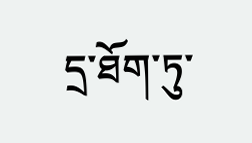དྲ་ཐོག་ཏུ་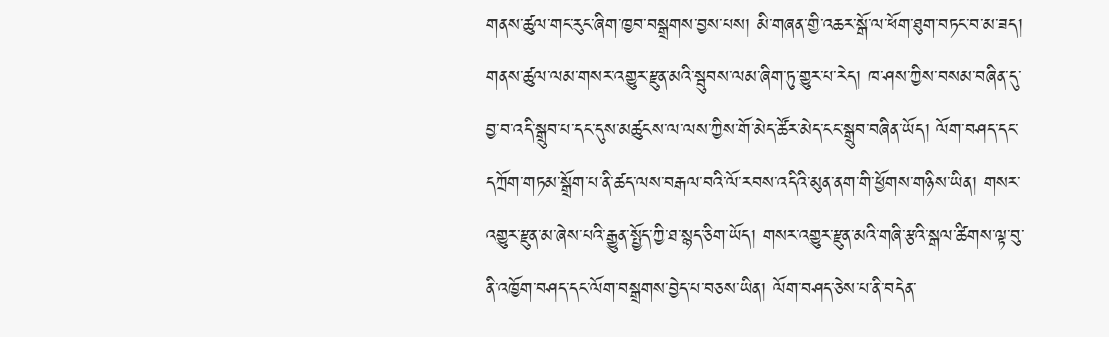གནས་ཚུལ་གང་རུང་ཞིག་ཁྱབ་བསྒྲགས་བྱས་པས། མི་གཞན་གྱི་འཆར་སྒོ་ལ་ཕོག་ཐུག་བཏང་བ་མ་ཟད། གནས་ཚུལ་ལམ་གསར་འགྱུར་རྫུན་མའི་སྦུབས་ལམ་ཞིག་ཏུ་གྱུར་པ་རེད། ཁ་ཤས་ཀྱིས་བསམ་བཞིན་དུ་བྱ་བ་འདི་སྒྲུབ་པ་དང་དུས་མཚུངས་ལ་ལས་ཀྱིས་གོ་མེད་ཚོར་མེད་ངང་སྒྲུབ་བཞིན་ཡོད། ལོག་བཤད་དང་དཀྲོག་གཏམ་སྒྲོག་པ་ནི་ཚད་ལས་བརྒལ་བའི་ལོ་རབས་འདིའི་མུན་ནག་གི་ཕྱོགས་གཉིས་ཡིན། གསར་འགྱུར་རྫུན་མ་ཞེས་པའི་རྒྱུན་སྤྱོད་ཀྱི་ཐ་སྙད་ཅིག་ཡོད། གསར་འགྱུར་རྫུན་མའི་གཞི་རྩའི་སྒལ་ཚིགས་ལྟ་བུ་ནི་འཁྱོག་བཤད་དང་ལོག་བསྒྲགས་བྱེད་པ་བཅས་ཡིན། ལོག་བཤད་ཅེས་པ་ནི་བདེན་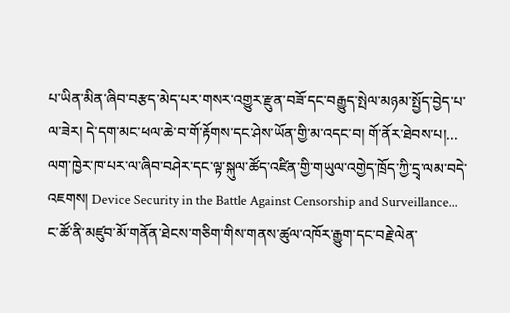པ་ཡིན་མིན་ཞིབ་བརྩད་མེད་པར་གསར་འགྱུར་རྫུན་བཟོ་དང་བརྒྱུད་སྤེལ་མཉམ་སྤྱོད་བྱེད་པ་ལ་ཟེར། དེ་དག་མང་ཕལ་ཆེ་བ་གོ་རྟོགས་དང་ཤེས་ཡོན་གྱི་མ་འདང་བ། གོ་ནོར་ཐེབས་པ།...
ལག་ཁྱེར་ཁ་པར་ལ་ཞིབ་བཤེར་དང་ལྟ་སྐུལ་ཚོད་འཛིན་གྱི་གཡུལ་འགྱེད་ཁྲོད་ཀྱི་དྲྭ་ལམ་བདེ་འཇགས། Device Security in the Battle Against Censorship and Surveillance...
ང་ཚོ་ནི་མཛུབ་མོ་གནོན་ཐེངས་གཅིག་གིས་གནས་ཚུལ་འཁོར་རྒྱུག་དང་བརྗེ་ལེན་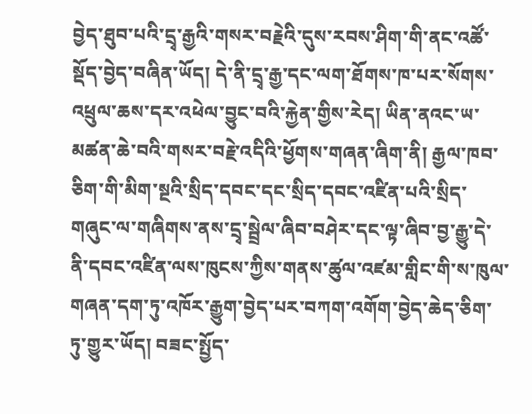བྱེད་ཐུབ་པའི་དྲྭ་རྒྱའི་གསར་བརྗེའི་དུས་རབས་ཤིག་གི་ནང་འཚོ་སྡོད་བྱེད་བཞིན་ཡོད། དེ་ནི་དྲྭ་རྒྱ་དང་ལག་ཐོགས་ཁ་པར་སོགས་འཕྲུལ་ཆས་དར་འཕེལ་བྱུང་བའི་རྐྱེན་གྱིས་རེད། ཡིན་ནའང་ཡ་མཚན་ཆེ་བའི་གསར་བརྗེ་འདིའི་ཕྱོགས་གཞན་ཞིག་ནི། རྒྱལ་ཁབ་ཅིག་གི་མིག་སྔའི་སྲིད་དབང་དང་སྲིད་དབང་འཛིན་པའི་སྲིད་གཞུང་ལ་གཞིགས་ནས་དྲྭ་སྦྲེལ་ཞིབ་བཤེར་དང་ལྟ་ཞིབ་བྱ་རྒྱུ་དེ་ནི་དབང་འཛིན་ལས་ཁུངས་ཀྱིས་གནས་ཚུལ་འཛམ་གླིང་གི་ས་ཁུལ་གཞན་དག་ཏུ་འཁོར་རྒྱུག་བྱེད་པར་བཀག་འགོག་བྱེད་ཆེད་ཅིག་ཏུ་གྱུར་ཡོད། བཟང་སྤྱོད་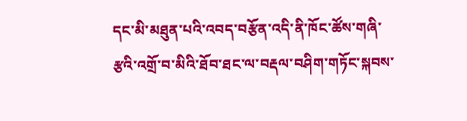དང་མི་མཐུན་པའི་འབད་བརྩོན་འདི་ནི་ཁོང་ཚོས་གཞི་རྩའི་འགྲོ་བ་མིའི་ཐོབ་ཐང་ལ་བརྡལ་བཤིག་གཏོང་སྐབས་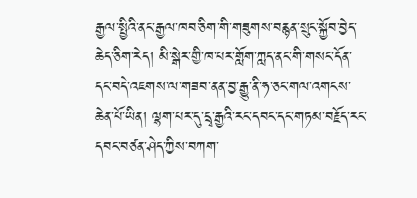རྒྱལ་སྤྱིའི་ནང་རྒྱལ་ཁབ་ཅིག་གི་གཟུགས་བརྙན་སྲུང་སྐྱོབ་བྱེད་ཆེད་ཅིག་རེད། མི་སྒེར་གྱི་ཁ་པར་གློག་ཀླད་ནང་གི་གསང་དོན་དང་བདེ་འཇགས་ལ་གཟབ་ནན་བྱ་རྒྱུ་ནི་ཧ་ཅང་གལ་འགངས་ཆེན་པོ་ཡིན། ལྷག་པར་དུ་དྲྭ་རྒྱའི་རང་དབང་དང་གཏམ་བརྗོད་རང་དབང་བཙན་ཤེད་ཀྱིས་བཀག་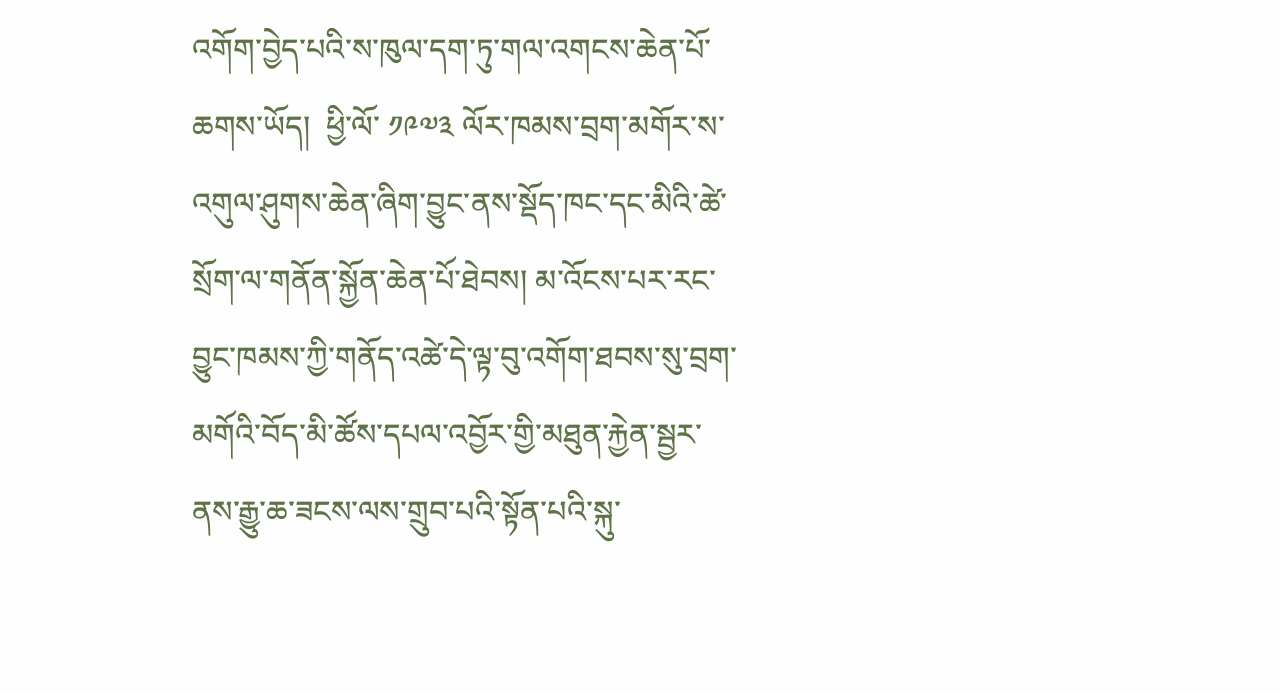འགོག་བྱེད་པའི་ས་ཁུལ་དག་ཏུ་གལ་འགངས་ཆེན་པོ་ཆགས་ཡོད།  ཕྱི་ལོ་ ༡༩༧༣ ལོར་ཁམས་བྲག་མགོར་ས་འགུལ་ཤུགས་ཆེན་ཞིག་བྱུང་ནས་སྡོད་ཁང་དང་མིའི་ཚེ་སྲོག་ལ་གནོན་སྐྱོན་ཆེན་པོ་ཐེབས། མ་འོངས་པར་རང་བྱུང་ཁམས་ཀྱི་གནོད་འཚེ་དེ་ལྟ་བུ་འགོག་ཐབས་སུ་བྲག་མགོའི་བོད་མི་ཚོས་དཔལ་འབྱོར་གྱི་མཐུན་རྐྱེན་སྦྱར་ནས་རྒྱུ་ཆ་ཟངས་ལས་གྲུབ་པའི་སྟོན་པའི་སྐུ་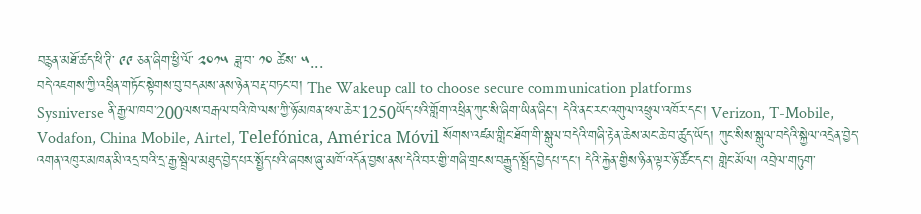བརྙན་མཐོ་ཚད་ཕི་ཊི་ ༩༩ ཅན་ཞིག་ཕྱི་ལོ་ ༢༠༡༥ ཟླ་བ་ ༡༠ ཚེས་ ༥...
བདེ་འཇགས་ཀྱི་འཕྲིན་གཏོང་སྟེགས་བུ་བདམས་ནས་ཉེན་བརྡ་བཏང་བ། The Wakeup call to choose secure communication platforms
Sysniverse ནི་རྒྱལ་ཁབ་200ལས་བརྒལ་བའི་ཁེ་ལས་ཀྱི་ཉོ་མཁན་ཕལ་ཆེར་1250ཡོད་པའི་གློག་འཕྲིན་ཀུང་སི་ཞིག་ཡིན་ཞིང་། དེའི་ནང་རང་འགུལ་འཕྲུལ་འཁོར་དང་། Verizon, T-Mobile, Vodafon, China Mobile, Airtel, Telefónica, América Móvil སོགས་འཛམ་གླིང་ཐོག་གི་སྒུལ་བདེའི་གཞི་རྟེན་ཆེས་མང་ཆེ་བ་ཚུད་ཡོད། ཀུང་སིས་སྒུལ་བདེའི་སྐྱེལ་འདྲེན་བྱེད་འགན་འཁུར་མཁན་མི་འདྲ་བའི་དྲ་རྒྱ་སྦྲེལ་མཐུད་བྱེད་པར་སྤྱོད་པའི་ཞབས་ཞུ་མཁོ་འདོན་བྱས་ནས་དེའི་བར་གྱི་གཞི་གྲངས་བརྒྱུད་སྤྲོད་བྱེདཔ་དང། དེའི་རྐྱེན་གྱིས་ཉིན་ལྟར་ཉོ་ཚོང་དང་། གླེང་མོལ། འབྲེལ་གཏུག་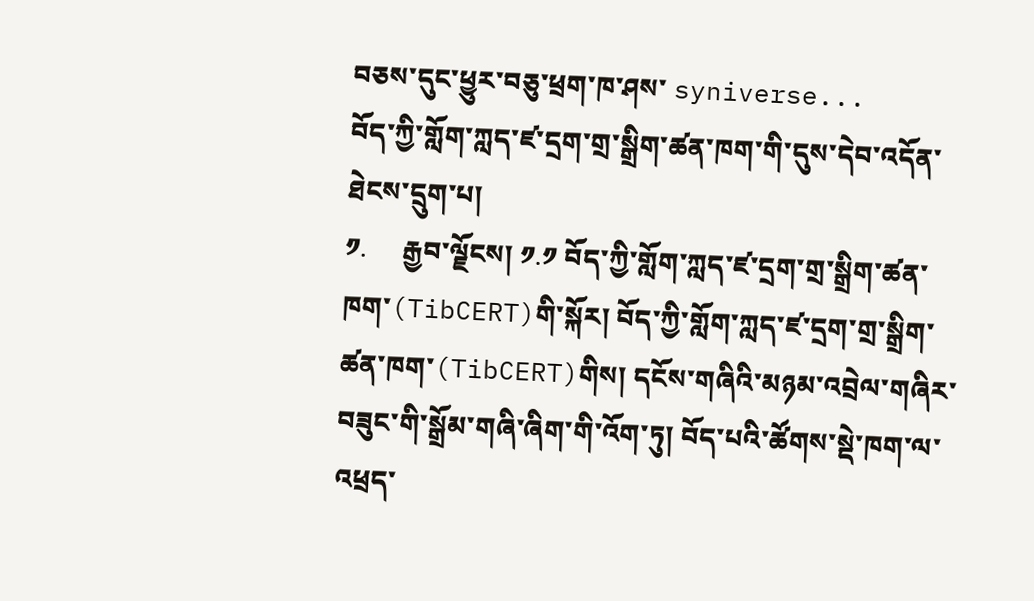བཅས་དུང་ཕྱུར་བཅུ་ཕྲག་ཁ་ཤས་ syniverse...
བོད་ཀྱི་གློག་ཀླད་ཛ་དྲག་གྲ་སྒྲིག་ཚན་ཁག་གི་དུས་དེབ་འདོན་ཐེངས་དྲུག་པ།
༡.     རྒྱབ་ལྗོངས། ༡.༡ བོད་ཀྱི་གློག་ཀླད་ཛ་དྲག་གྲ་སྒྲིག་ཚན་ཁག་(TibCERT)གི་སྐོར། བོད་ཀྱི་གློག་ཀླད་ཛ་དྲག་གྲ་སྒྲིག་ཚན་ཁག་(TibCERT)གིས། དངོས་གཞིའི་མཉམ་འབྲེལ་གཞིར་བཟུང་གི་སྒྲོམ་གཞི་ཞིག་གི་འོག་ཏུ། བོད་པའི་ཚོགས་སྡེ་ཁག་ལ་འཕྲད་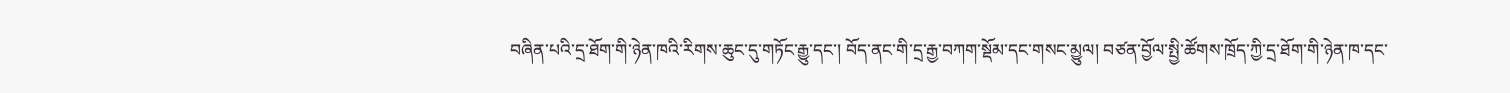བཞིན་པའི་དྲ་ཐོག་གི་ཉེན་ཁའི་རིགས་ཆུང་དུ་གཏོང་རྒྱུ་དང་། བོད་ནང་གི་དྲ་རྒྱ་བཀག་སྡོམ་དང་གསང་མྱུལ། བཙན་བྱོལ་སྤྱི་ཚོགས་ཁྲོད་ཀྱི་དྲ་ཐོག་གི་ཉེན་ཁ་དང་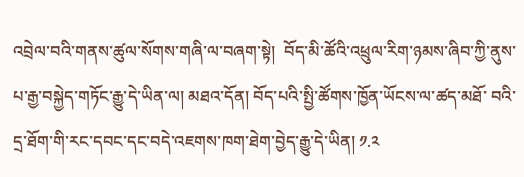འབྲེལ་བའི་གནས་ཚུལ་སོགས་གཞི་ལ་བཞག་སྟེ།  བོད་མི་ཚོའི་འཕྲུལ་རིག་ཉམས་ཞིབ་ཀྱི་ནུས་པ་རྒྱ་བསྐྱེད་གཏོང་རྒྱུ་དེ་ཡིན་ལ། མཐའ་དོན། བོད་པའི་སྤྱི་ཚོགས་ཁྱོན་ཡོངས་ལ་ཚད་མཐོ་ བའི་དྲ་ཐོག་གི་རང་དབང་དང་བདེ་འཇགས་ཁག་ཐེག་བྱེད་རྒྱུ་དེ་ཡིན། ༡.༢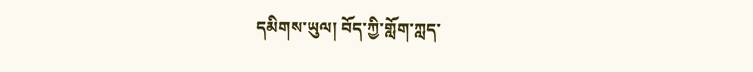དམིགས་ཡུལ། བོད་ཀྱི་གློག་ཀླད་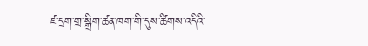ཛ་དྲག་གྲ་སྒྲིག་ཚན་ཁག་གི་དུས་ཚིགས་འདིའི་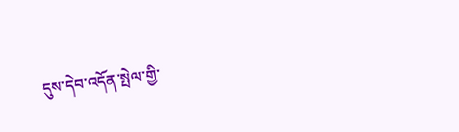དུས་དེབ་འདོན་སྤེལ་གྱི་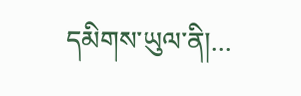དམིགས་ཡུལ་ནི།...